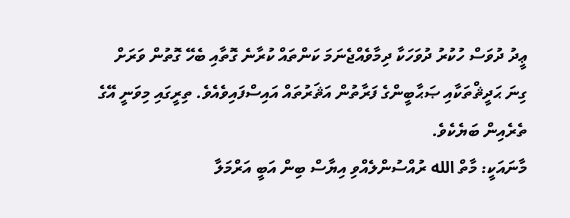ޢީދު ދުވަސް ހުކުރު ދުވަހަކާ ދިމާވެއްޖެނަމަ ކަންތައް ކުރާނެ ގޮތާއި ބެހޭ ގޮތުން ވަރަށް ގިނަ ޙަދީޘްތަކާއި ޞަޙާބީންގެ ފަރާތުން އަޘަރުތައް އައިސްފައިވެއެވެ. ތިރީގައި މިވަނީ އޭގެ ތެރެއިން ބަޔެކެވެ.
މާނައަކީ: މާތް الله ރުއްސުންލެއްވި އިޔާސް ބިން އަބީ އަރްމަލާ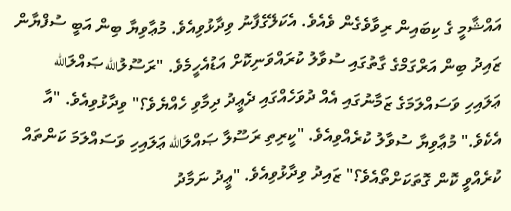އައްޝާމީ ގެ ކިބައިން ރިވާވެގެން ވެއެވެ. އެކަލޭގެފާނު ވިދާޅުވިއެވެ. މުޢާވިޔާ ބިން އަބީ ސުފްޔާން ޒައިދު ބިން އަރްގަމްގެ ގާތުގައި ސުވާލު ކުރައްވަނިކޮށް އަޑުއެހީމެވެ. "ރަސޫލުالله ޞައްލަالله ޢަލައިހި ވަސައްލަމަގެ ޒަމާނުގައި އެއް ދުވަހެއްގައި ދެޢީދު ދިމާވި ހެއްޔެވެ؟" ވިދާޅުވިއެވެ. "އާ އެކެވެ." މުޢާވިޔާ ސުވާލު ކުރެއްވިއެވެ. "ކީރިތި ރަސޫލާ ޞައްލަالله ޢަލައިހި ވަސައްލަމަ ކަންތައް ކުރެއްވީ ކޮން ގޮތަކަށްތޯއެވެ؟" ޒައިދު ވިދާޅުވިއެވެ. "ޢީދު ނަމާދު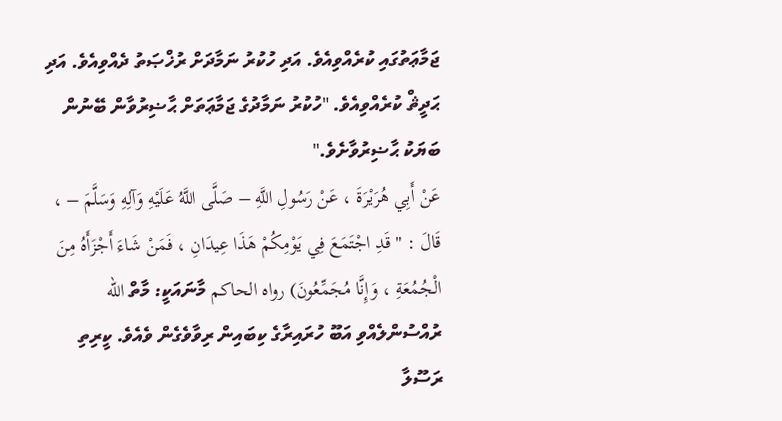ޖަމާޢަތުގައި ކުރެއްވިއެވެ. އަދި ހުކުރު ނަމާދަށް ރުޚްޞަތު ދެއްވިއެވެ. އަދި ޙަދީޘް ކުރެއްވިއެވެ. "ހުކުރު ނަމާދުގެ ޖަމާޢަތަށް ޙާޟިރުވާން ބޭނުން ބަޔަކު ޙާޟިރުވާށެވެ."
عَنْ أَبِي هُرَيْرَةَ ، عَنْ رَسُولِ اللَّهِ – صَلَّى اللَّهُ عَلَيْهِ وَآلِهِ وَسَلَّمَ – ، قَالَ : " قَدِ اجْتَمَعَ فِي يَوْمِكُمْ هَذَا عِيدَانِ ، فَمَنْ شَاءَ أَجْزَأَهُ مِنَ الْجُمُعَةِ ، وَإِنَّا مُجَمِّعُونَ) رواه الحاكم މާނައަކީ: މާތް الله ރުއްސުންލެއްވި އަބޫ ހުރައިރާގެ ކިބައިން ރިވާވެގެން ވެއެވެ. ކީރިތި ރަސޫލާ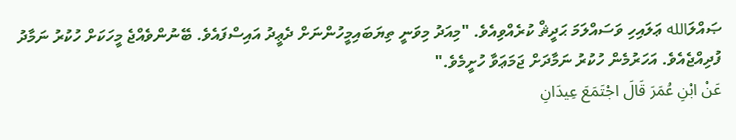ޞައްލަالله ޢަލައިހި ވަސައްލަމަ ޙަދީޘް ކުރެއްވިއެވެ. "މިއަދު މިވަނީ ތިޔަބައިމީހުންނަށް ދެޢީދު އައިސްފައެވެ. ބޭނުންވެއްޖެ މީހަކަށް ހުކުރު ނަމާދު ފުދިއްޖެއެވެ. އަހަރުމެން ހުކުރު ނަމާދަށް ޖަމަޢަވާ ހުށީމެވެ."
عَنْ ابْنِ عُمَرَ قَالَ اجْتَمَعَ عِيدَانِ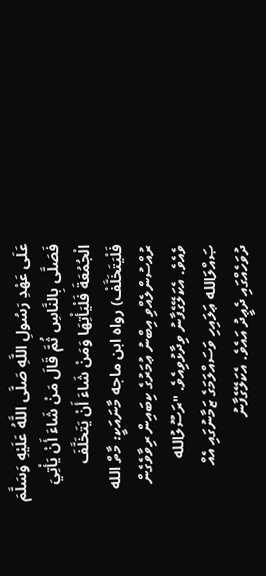عَلَى عَهْدِ رَسُولِ اللَّهِ صَلَّى اللَّهُ عَلَيْهِ وَسَلَّمَ فَصَلَّى بِالنَّاسِ ثُمَّ قَالَ مَنْ شَاءَ أَنْ يَأْتِيَ الْجُمُعَةَ فَلْيَأْتِهَا وَمَنْ شَاءَ أَنْ يَتَخَلَّفَ فَلْيَتَخَلَّفْ) رواه ابن ماجه މާނައަކީ: މާތް الله ރުއްސުންލެއްވި އިބްނު ޢުމަރުގެ ކިބައިން ރިވާވެގެން ވެއެވެ. އެކަލޭގެފާނު ވިދާޅުވިއެވެ. "ރަސޫލުالله ޞައްލަالله ޢަލައިހި ވަސައްލަމަގެ ޒަމާނުގައި އެއް ދުވަހެއްގައި ދެޢީދު އައެވެ. އެކަލޭގެފާނު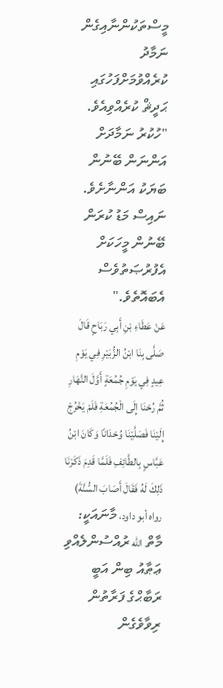މީސްތަކުންނާއިގެން ނަމާދު ކުރެއްވުމަށްފަހުގައި ޙަދީޘް ކުރެއްވިއެވެ. "ހުކުރު ނަމާދަށް އަންނަން ބޭނުން ބަޔަކު އަންނާށެވެ. ނައިސް މަޑު ކުރަން ބޭނުން މީހަކަށް އެފުރުޞަތުވެސް އެބައޮތެވެ."
عَنْ عَطَاءِ بْنِ أَبِي رَبَاحٍ قَالَ صَلَّى بِنَا ابْنُ الزُّبَيْرِ فِي يَوْمِ عِيدٍ فِي يَوْمِ جُمُعَةٍ أَوَّلَ النَّهَارِ ثُمَّ رُحْنَا إِلَى الْجُمُعَةِ فَلَمْ يَخْرُجْ إِلَيْنَا فَصَلَّيْنَا وُحْدَانًا وَكَانَ ابْنُ عَبَّاسٍ بِالطَّائِفِ فَلَمَّا قَدِمَ ذَكَرْنَا ذَلِكَ لَهُ فَقَالَ أَصَابَ السُّنَّةَ) رواه أبو داود، މާނައަކީ: މާތް الله ރުއްސުންލެއްވި ޢަޠާއު ބިން އަބީ ރަބާޙްގެ ފަރާތުން ރިވާވެގެން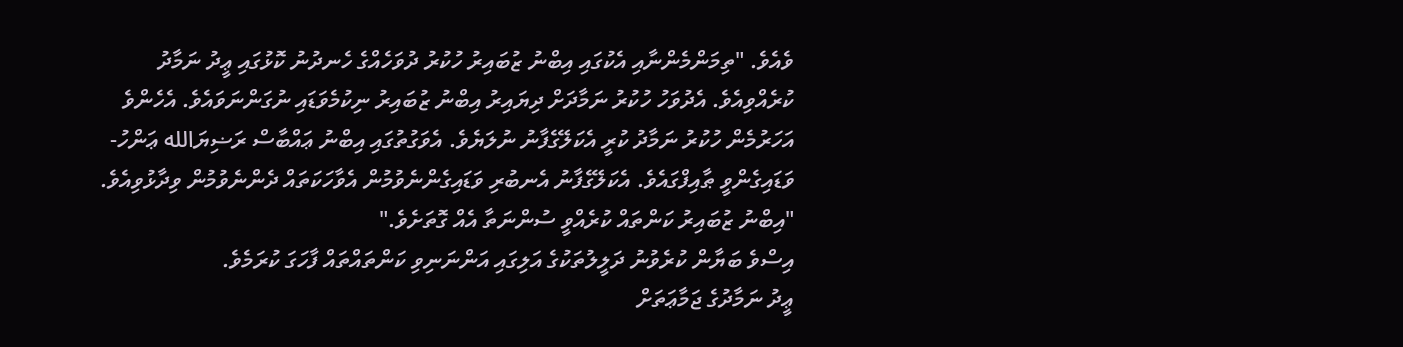ވެއެވެ. "ތިމަންމެންނާއި އެކުގައި އިބްނު ޒުބައިރު ހުކުރު ދުވަހެއްގެ ހެނދުނު ކޮޅުގައި ޢީދު ނަމާދު ކުރެއްވިއެވެ. އެދުވަހު ހުކުރު ނަމާދަށް ދިޔައިރު އިބްނު ޒުބައިރު ނިކުމެވަޑައި ނުގަންނަވައެވެ. އެހެންވެ އަހަރުމެން ހުކުރު ނަމާދު ކުރީ އެކަލޭގެފާނު ނުލަޔެވެ. އެވަގުތުގައި އިބްނު ޢައްބާސް ރަޟިޔަالله ޢަންހު- ވަޑައިގެންވީ ޠާއިފްގައެވެ. އެކަލޭގެފާނު އެނބުރި ވަޑައިގެންނެވުމުން އެވާހަކަތައް ދެންނެވުމުން ވިދާޅުވިއެވެ. "އިބްނު ޒުބައިރު ކަންތައް ކުރެއްވީ ސުންނަތާ އެއް ގޮތަށެވެ."
އިސްވެ ބަޔާން ކުރެވުނު ދަލީލުތަކުގެ އަލިގައި އަންނަނިވި ކަންތައްތައް ފާހަގަ ކުރަމެވެ.
ޢީދު ނަމާދުގެ ޖަމާޢަތަށް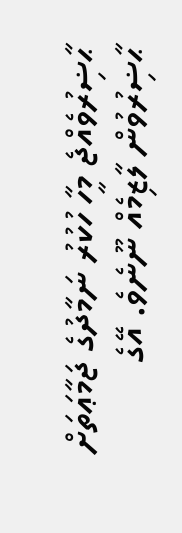ޙާޟިރުވެއްޖެ މީހާ ހުކުރު ނަމާދުގެ ޖަމާޢަތަށް ޙާޟިރުވުން ލާޒިމެއް ނޫނެވެ. އޭގެ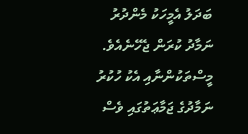ބަދަލު އެމީހަކު މެންދުރު ނަމާދު ކުރަން ޖެހޭނެއެވެ. މީސްތަކުންނާއި އެކު ހުކުރު ނަމާދުގެ ޖަމާޢަތުގައި ވެސް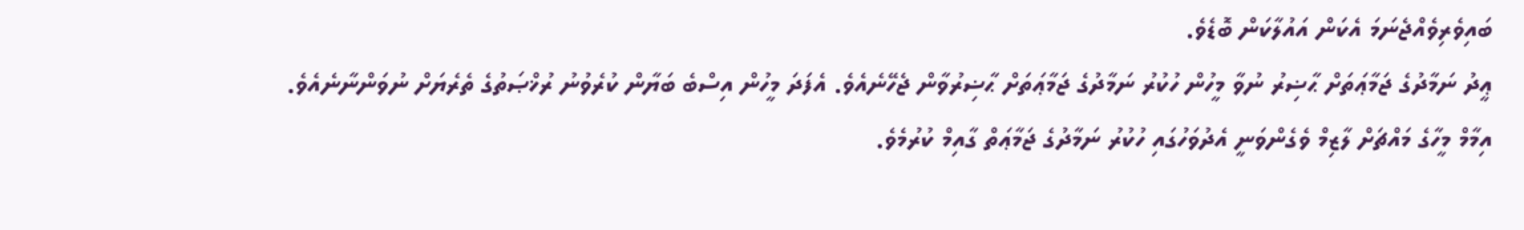ބައިވެރިވެއްޖެނަމަ އެކަން އައުލާކަން ބޮޑެވެ.
ޢީދު ނަމާދުގެ ޖަމާޢަތަށް ޙާޟިރު ނުވާ މީހުން ހުކުރު ނަމާދުގެ ޖަމާޢަތަށް ޙާޟިރުވާން ޖެހޭނެއެވެ. އެފަދަ މީހުން އިސްބެ ބަޔާން ކުރެވުނު ރުޚްޞަތުގެ ތެރެޔަށް ނުވަންނާނެއެވެ.
އިމާމް މީހާގެ މައްޗަށް ލާޒިމް ވެގެންވަނީ އެދުވަހުގައި ހުކުރު ނަމާދުގެ ޖަމާޢަތް ގާއިމް ކުރުމެވެ.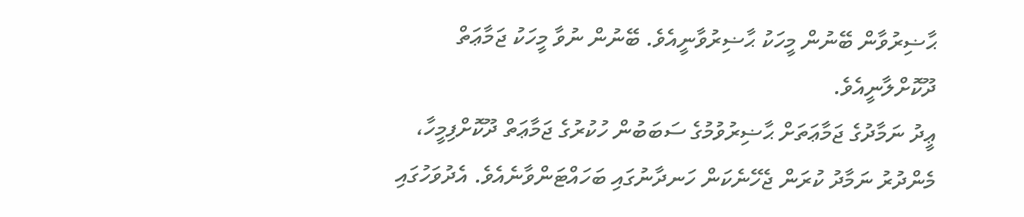ޙާޟިރުވާން ބޭނުން މީހަކު ޙާޟިރުވާނީއެވެ. ބޭނުން ނުވާ މީހަކު ޖަމާޢަތް ދޫކޮށްލާނީއެވެ.
ޢީދު ނަމާދުގެ ޖަމާޢަތަށް ޙާޟިރުވުމުގެ ސަބަބުން ހުކުރުގެ ޖަމާޢަތް ދޫކޮށްފިމީހާ، މެންދުރު ނަމާދު ކުރަން ޖެހޭނެކަން ހަނދާނުގައި ބަހައްޓަންވާނެއެވެ. އެދުވަހުގައި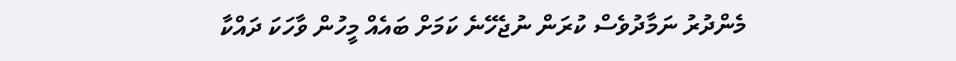މެންދުރު ނަމާދުވެސް ކުރަން ނުޖެހޭނެ ކަމަށް ބައެއް މީހުން ވާހަކަ ދައްކާ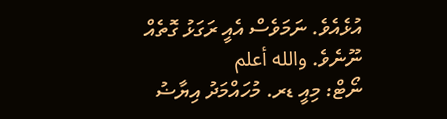އުޅެއެވެ. ނަމަވެސް އެއީ ރަގަޅު ގޮތެއް ނޫނެވެ. والله أعلم
ނޯޓް: މިއީ ޑރ. މުހައްމަދު އިޔާޟު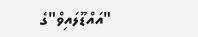"އައްޑޫލައިވް"ގެ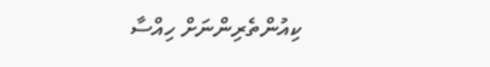ކިއުންތެރިންނަށް ހިއްސާ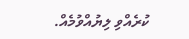ކުރެއްވި ލިޔުއްވުމެއް.